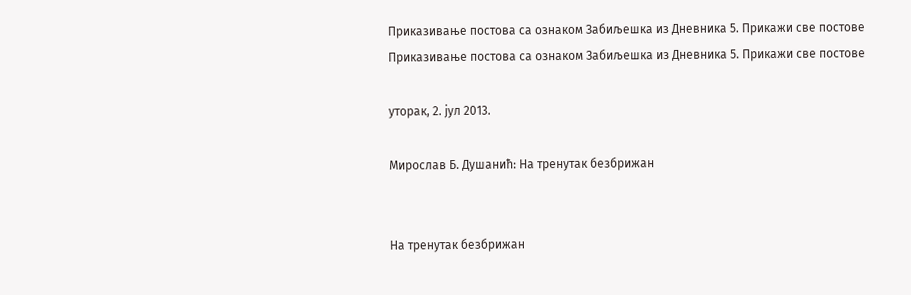Приказивање постова са ознаком Забиљешка из Дневника 5. Прикажи све постове
Приказивање постова са ознаком Забиљешка из Дневника 5. Прикажи све постове

уторак, 2. јул 2013.

Мирослав Б. Душанић: На тренутак безбрижан


На тренутак безбрижан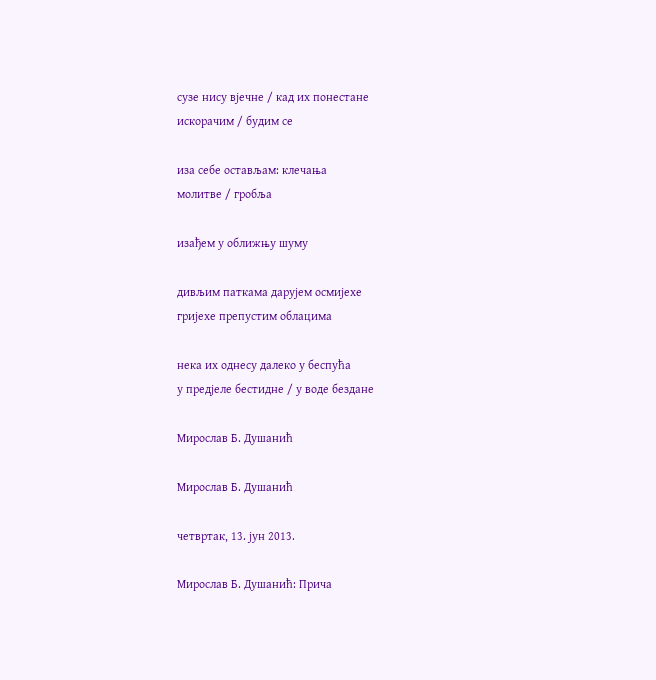сузе нису вјечне / кад их понестане
искорачим / будим се

иза себе остављам: клечања
молитве / гробља

изађем у оближњу шуму

дивљим паткама дарујем осмијехе
гријехе препустим облацима

нека их однесу далеко у беспућа
у предјеле бестидне / у воде бездане

Мирослав Б. Душанић

Мирослав Б. Душанић

четвртак, 13. јун 2013.

Мирослав Б. Душанић: Прича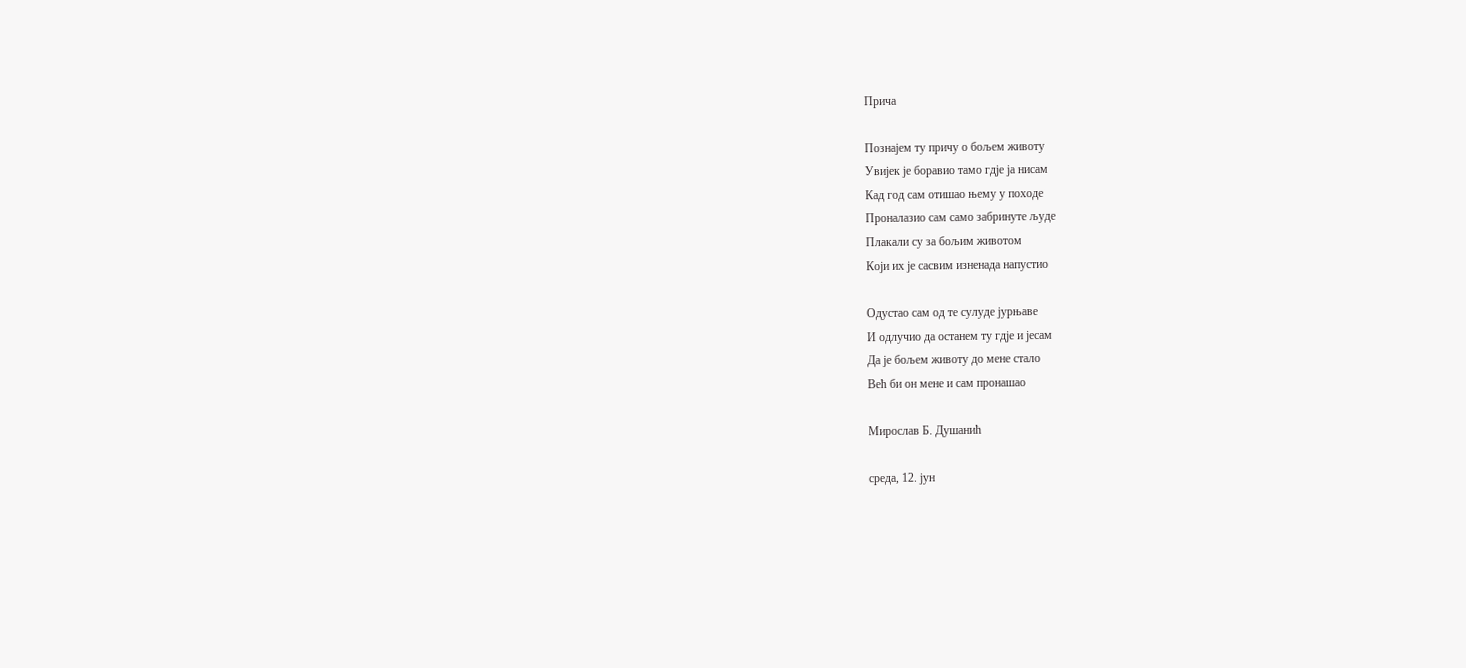Прича

Познајем ту причу о бољем животу
Увијек је боравио тамо гдје ја нисам
Кад год сам отишао њему у походе
Проналазио сам само забринуте људе
Плакали су за бољим животом
Који их је сасвим изненада напустио

Одустао сам од те сулуде јурњаве
И одлучио да останем ту гдје и јесам
Да је бољем животу до мене стало
Већ би он мене и сам пронашао

Мирослав Б. Душанић

среда, 12. јун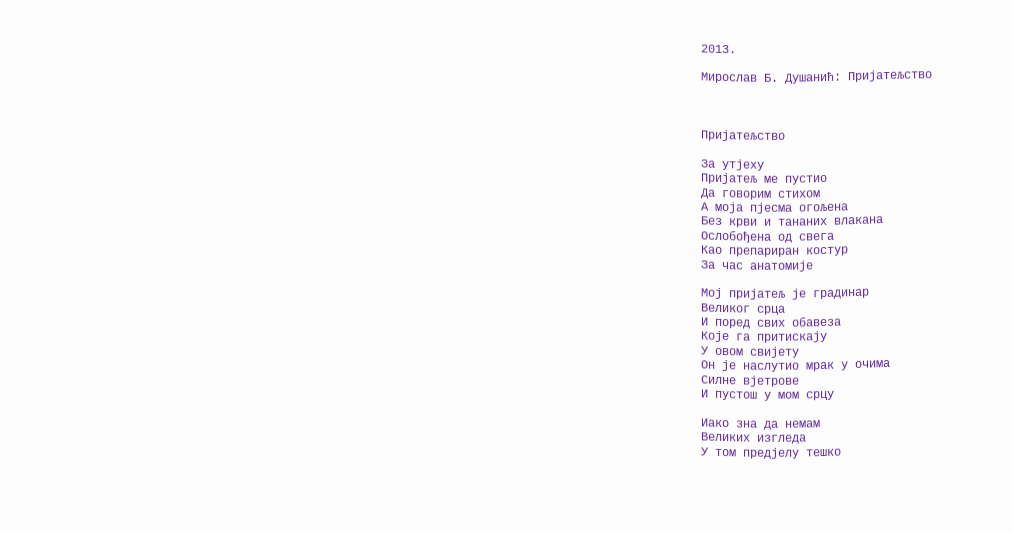2013.

Мирослав Б. Душанић: Пријатељство



Пријатељство

За утјеху
Пријатељ ме пустио
Да говорим стихом
А моја пјесма огољена
Без крви и тананих влакана
Ослобођена од свега
Као препариран костур
За час анатомије

Мој пријатељ је градинар
Великог срца
И поред свих обавеза
Које га притискају
У овом свијету
Он је наслутио мрак у очима
Силне вјетрове
И пустош у мом срцу

Иако зна да немам
Великих изгледа
У том предјелу тешко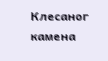Клесаног камена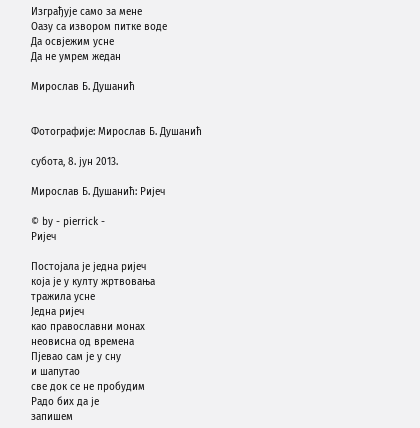Изграђује само за мене
Оазу са извором питке воде
Да освјежим усне
Да не умрем жедан

Мирослав Б. Душанић


Фотографије: Мирослав Б. Душанић

субота, 8. јун 2013.

Мирослав Б. Душанић: Ријеч

© by - pierrick -
Ријеч

Постојала је једна ријеч
која је у култу жртвовања
тражила усне
Једна ријеч
као православни монах
неовисна од времена
Пјевао сам је у сну
и шапутао
све док се не пробудим
Радо бих да је
запишем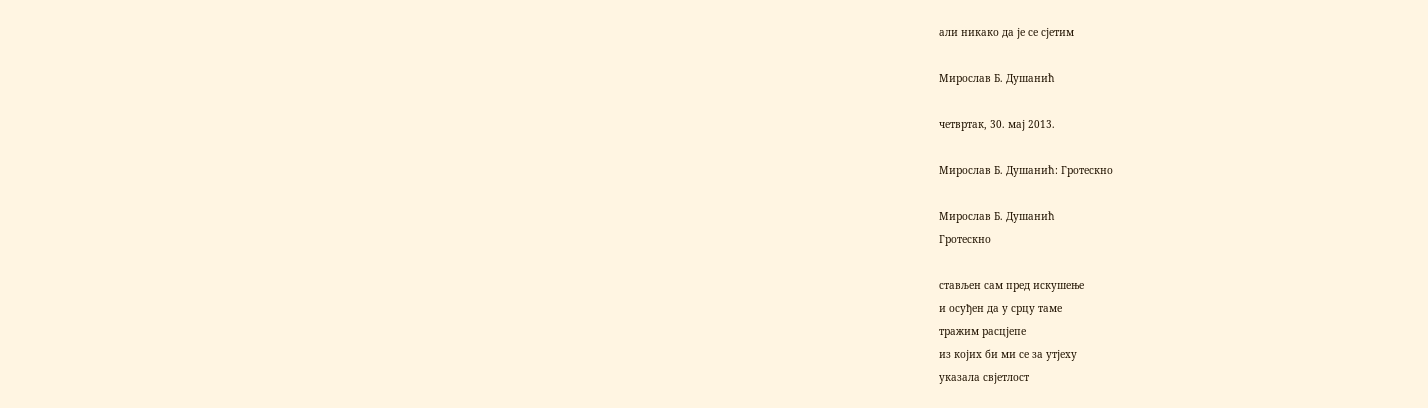али никако да је се сјетим

Мирослав Б. Душанић

четвртак, 30. мај 2013.

Мирослав Б. Душанић: Гротескно

Мирослав Б. Душанић
Гротескно

стављен сам пред искушење
и осуђен да у срцу таме
тражим расцјепе
из којих би ми се за утјеху
указала свјетлост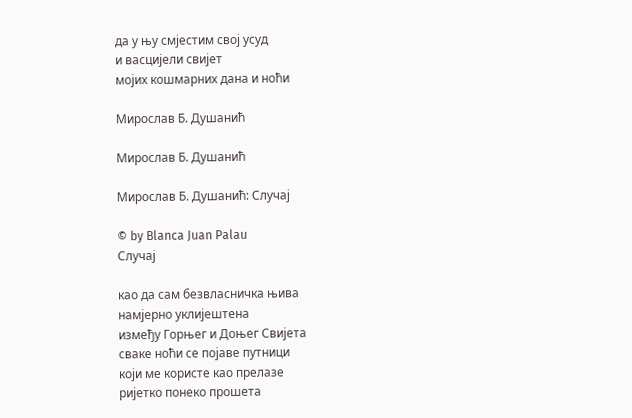да у њу смјестим свој усуд
и васцијели свијет
мојих кошмарних дана и ноћи

Мирослав Б. Душанић

Мирослав Б. Душанић

Мирослав Б. Душанић: Случај

© by Blanca Juan Palau
Случај

као да сам безвласничка њива
намјерно уклијештена
између Горњег и Доњег Свијета
сваке ноћи се појаве путници
који ме користе као прелазе
ријетко понеко прошета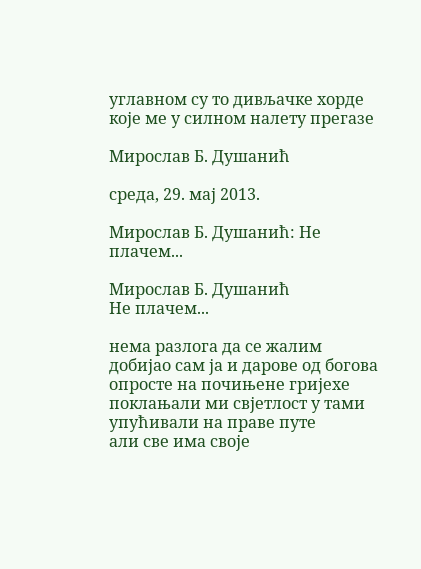углавном су то дивљачке хорде
које ме у силном налету прегазе

Мирослав Б. Душанић

среда, 29. мај 2013.

Мирослав Б. Душанић: Не плачем...

Мирослав Б. Душанић
Не плачем...

нема разлога да се жалим
добијао сам ја и дарове од богова
опросте на почињене гријехе
поклањали ми свјетлост у тами
упућивали на праве путе
али све има своје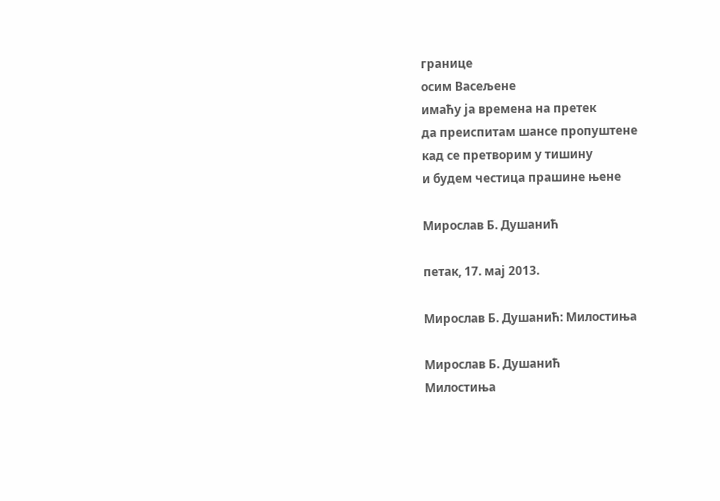границе
осим Васељене
имаћу ја времена на претек
да преиспитам шансе пропуштене
кад се претворим у тишину
и будем честица прашине њене

Мирослав Б. Душанић

петак, 17. мај 2013.

Мирослав Б. Душанић: Милостиња

Мирослав Б. Душанић
Милостиња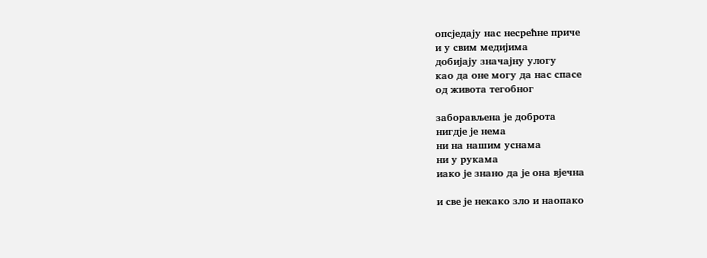опсједају нас несрећне приче
и у свим медијима
добијају значајну улогу
као да оне могу да нас спасе
од живота тегобног

заборављена је доброта
нигдје је нема
ни на нашим уснама
ни у рукама
иако је знано да је она вјечна

и све је некако зло и наопако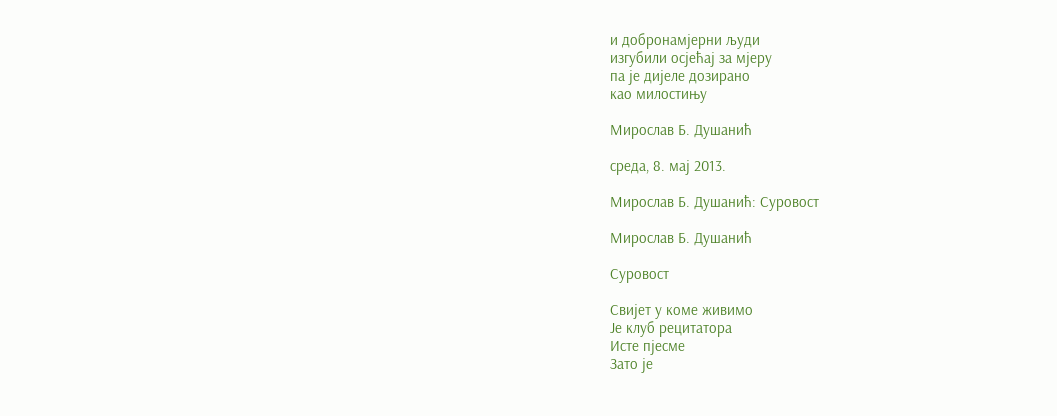и добронамјерни људи
изгубили осјећај за мјеру
па је дијеле дозирано
као милостињу

Мирослав Б. Душанић

среда, 8. мај 2013.

Мирослав Б. Душанић: Суровост

Мирослав Б. Душанић

Суровост

Свијет у коме живимо
Је клуб рецитатора
Исте пјесме
Зато је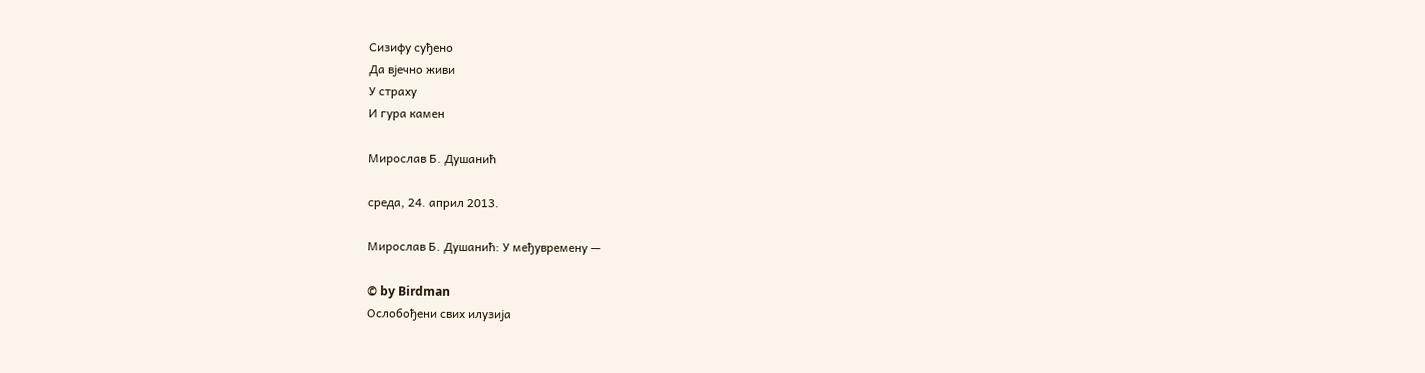Сизифу суђено
Да вјечно живи
У страху
И гура камен

Мирослав Б. Душанић

среда, 24. април 2013.

Мирослав Б. Душанић: У међувремену —

© by Birdman
Ослобођени свих илузија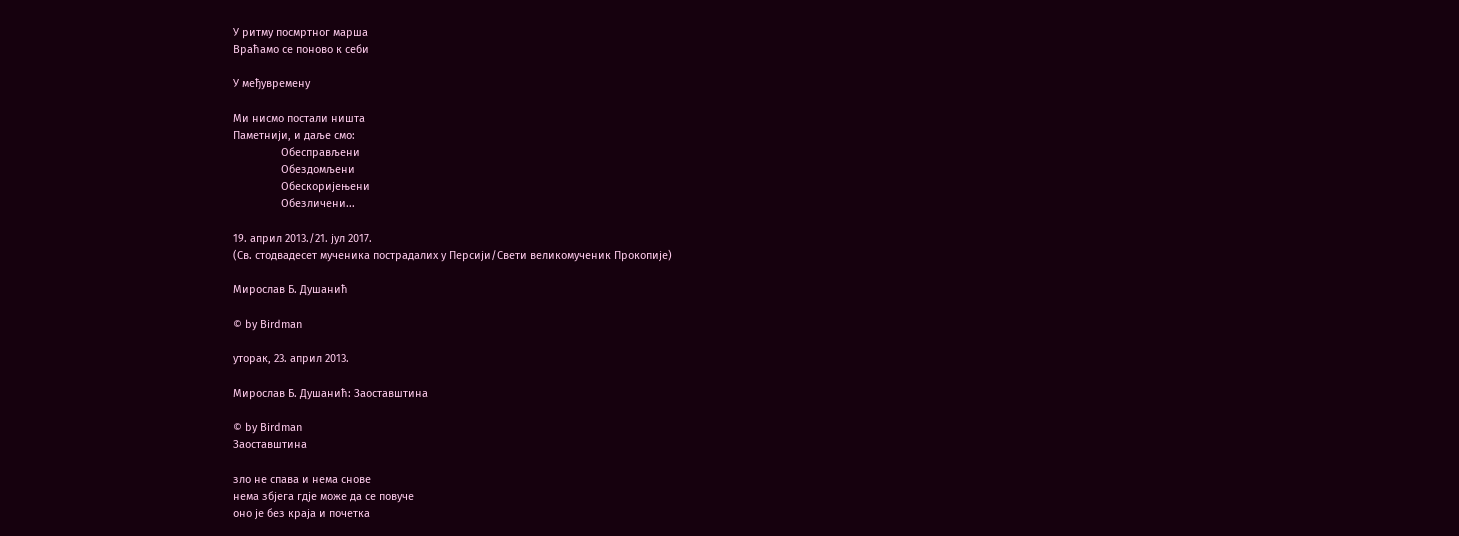У ритму посмртног марша
Враћамо се поново к себи

У међувремену

Ми нисмо постали ништа
Паметнији, и даље смо:
                Обесправљени
                Обездомљени
                Обескоријењени
                Обезличени...

19. април 2013./21. јул 2017.
(Св. стодвадесет мученика пострадалих у Персији/Свети великомученик Прокопије)

Мирослав Б. Душанић

© by Birdman

уторак, 23. април 2013.

Мирослав Б. Душанић: Заоставштина

© by Birdman
Заоставштина

зло не спава и нема снове
нема збјега гдје може да се повуче
оно је без краја и почетка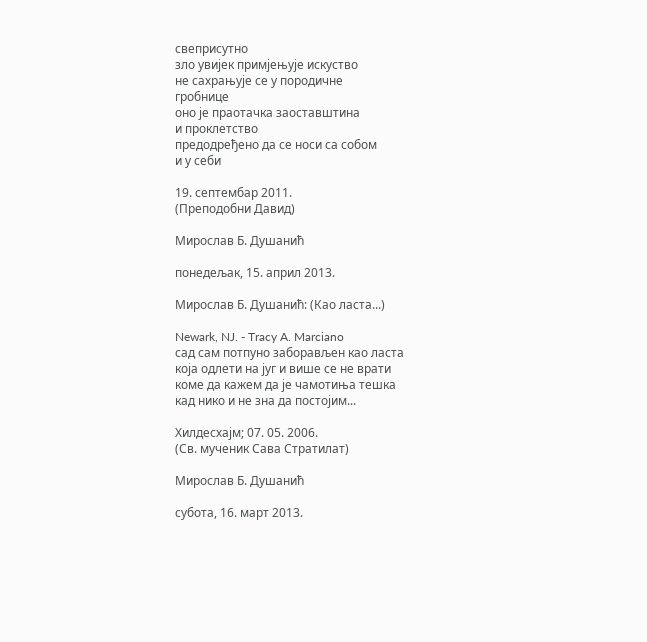свеприсутно
зло увијек примјењује искуство
не сахрањује се у породичне
гробнице
оно је праотачка заоставштина
и проклетство
предодређено да се носи са собом
и у себи

19. септембар 2011.
(Преподобни Давид)

Мирослав Б. Душанић

понедељак, 15. април 2013.

Мирослав Б. Душанић: (Као ласта...)

Newark, NJ. - Tracy A. Marciano
сад сам потпуно заборављен као ласта
која одлети на југ и више се не врати
коме да кажем да је чамотиња тешка
кад нико и не зна да постојим...

Хилдесхајм; 07. 05. 2006.
(Св. мученик Сава Стратилат)

Мирослав Б. Душанић

субота, 16. март 2013.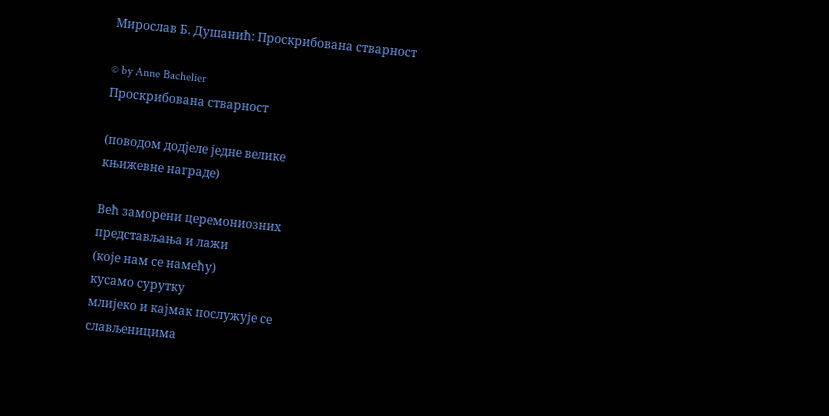Мирослав Б. Душанић: Проскрибована стварност

© by Anne Bachelier
Проскрибована стварност

(поводом додјеле једне велике
књижевне награде)

Већ заморени церемониозних
представљања и лажи
(које нам се намећу)
кусамо сурутку
млијеко и кајмак послужује се
слављеницима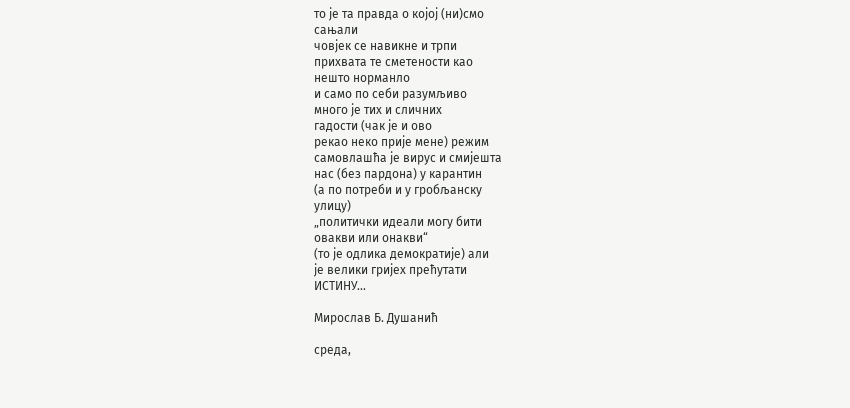то је та правда о којој (ни)смо
сањали
човјек се навикне и трпи
прихвата те сметености као
нешто норманло
и само по себи разумљиво
много је тих и сличних
гадости (чак је и ово
рекао неко прије мене) режим
самовлашћа је вирус и смијешта
нас (без пардона) у карантин
(а по потреби и у гробљанску
улицу)
„политички идеали могу бити
овакви или онакви“
(то је одлика демократије) али
је велики гријех прећутати
ИСТИНУ...

Мирослав Б. Душанић

среда,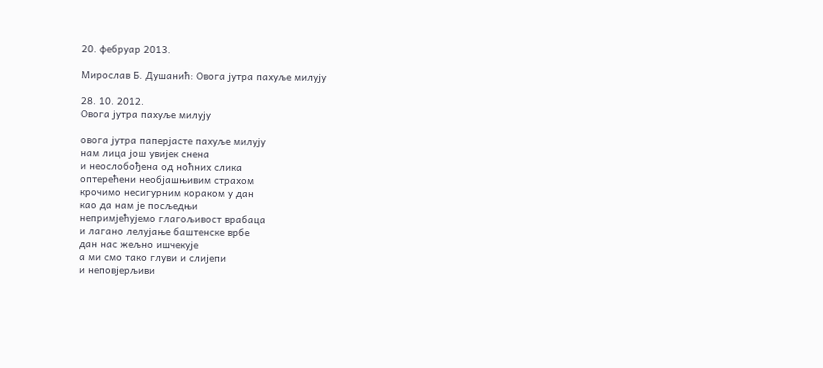20. фебруар 2013.

Мирослав Б. Душанић: Овога јутра пахуље милују

28. 10. 2012.
Овога јутра пахуље милују

овога јутра паперјасте пахуље милују
нам лица још увијек снена
и неослобођена од ноћних слика
оптерећени необјашњивим страхом
крочимо несигурним кораком у дан
као да нам је посљедњи
непримјећујемо глагољивост врабаца
и лагано лелујање баштенске врбе
дан нас жељно ишчекује
а ми смо тако глуви и слијепи
и неповјерљиви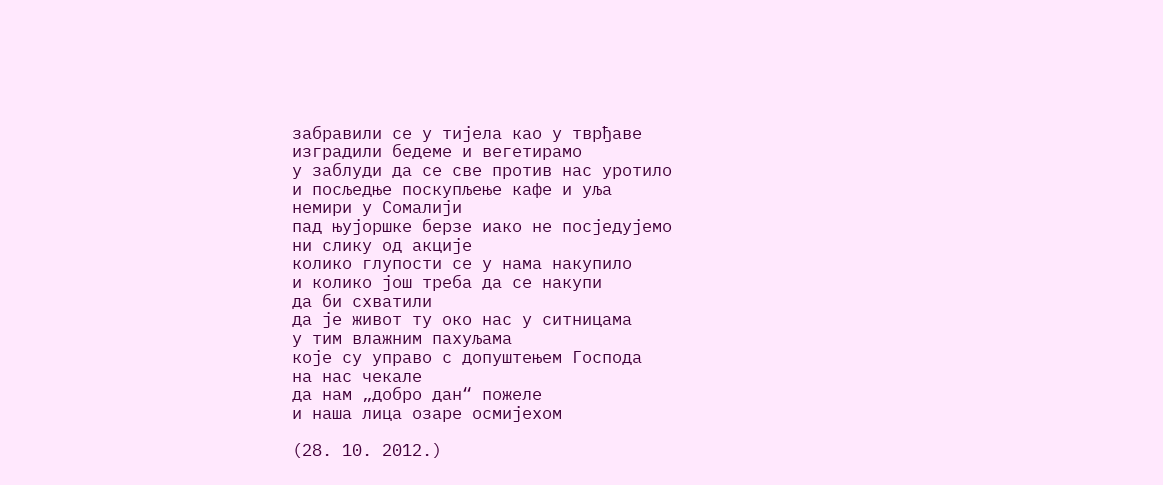забравили се у тијела као у тврђаве
изградили бедеме и вегетирамо
у заблуди да се све против нас уротило
и посљедње поскупљење кафе и уља
немири у Сомалији
пад њујоршке берзе иако не посједујемо
ни слику од акције
колико глупости се у нама накупило
и колико још треба да се накупи
да би схватили
да је живот ту око нас у ситницама
у тим влажним пахуљама
које су управо с допуштењем Господа
на нас чекале
да нам „добро дан“ пожеле
и наша лица озаре осмијехом

(28. 10. 2012.)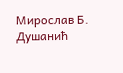Мирослав Б. Душанић